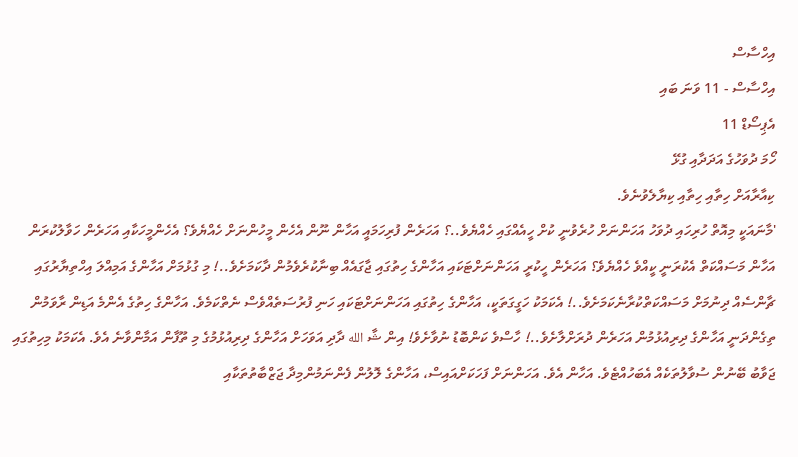އިހްސާސް
އިހްސާސް - 11 ވަނަ ބައި
އެޕިސޯޑް 11
ހޯމަ ދުވަހުގެ އަދަދާއި ގުޅޭ
ކިއާރާއަށް ހިތާއި ހިތާއި ކިޔާލެވުނެވެ.
'މާނައަކީ މިއޮތް ހުރިހައި ދުވަހު އަހަންނަށް ހުރެވުނީ ކުށް ހީއެއްގައި ހެއްޔެވެ..؟ އަހަރެން ފުރިހަމައީ އަހާން ނޫން އެހެން މީހުންނަށް ހެއްޔެވެ؟ އެހެންމީހަކާއި އަހަރެން ހަވާލުކުރަން އަހާން މަސައްކަތް އެކުރަނީ ކީއްވެ ހެއްޔެވެ؟ އަހަރެން ހީކުރީ އަހަންނަށްޓަކައި އަހާންގެ ހިތުގައި ޖާގައެއް ބިނާކުރެވެމުން ދާކަމަށެވެ..! މި ގުޅުމަށް އަހާންގެ އަމިއްލަ އިހްތިޔާރުގައި ޗާންސެއް ދިނުމަށް މަސައްކަތްކުރާނެކަމަށެވެ..! އެކަމަކު ހަގީގަތަކީ، އަހާންގެ ހިތުގައި އަހަންނަށްޓަކައި ހަނި ފުރުސަތެއްވެސް ނެތްކަމެވެ. އަހާންގެ ހިތުގެ އެންމެ އަޑިން ރާވަމުން ތިގެންދަނީ އަހާންގެ ދިރިއުޅުމުން އަހަރެން ދުރަށްލާށެވެ..! ހާސްވެ ކަންބޮޑު ނުވާށެވެ! އިން ޝާ الله ދާދި އަވަހަށް އަހާންގެ ދިރިއުޅުމުގެ މި ތޫފާން އަމާންވާނެ އެވެ. އެކަމަކު މިހިތުގައި ޖަވާބު ބޭނުން ސުވާލުތަކެއް އެބަހުއްޓެވެ. އަހާން އެވެ. އަހަންނަށް ފަހަކަށްއައިސް، އަހާންގެ ލޮލުން ފެންނަމުންމިދާ ޖަޒްބާތުތަކާއި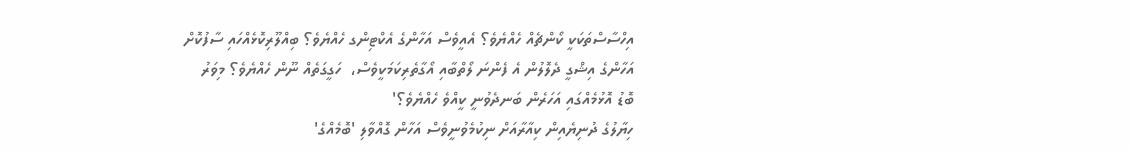އިހްސާސްތަކަކީ ކޯންޗެއް ހެއްޔެވެ؟ އެއީވެސް އަހާންގެ އެކްޓިންގ ހެއްޔެވެ؟ ބިއްލޫރިކޮޅެއްހައި ސާފުކޮށް އަހާންގެ އިޝްގީ ދެލޮލުން އެ ފެންނަ ލޯތްބާއި އޯގާތެރިކަމަކީވެސް،  ހަގީގަތެއް ނޫން ހެއްޔެވެ؟ މިވަރު ބޮޑު އޮޅުމެއްގައި އަހަރެން ބަނދެވުނީ ކީއްވެ ހެއްޔެވެ؟'
ހިޔާލުގެ ދުނިޔެއިން ކިއާރާއަށް ނިކުމެވުނީވެސް އަހާން ގޮއްވާލި 'ބޮމެއްގެ'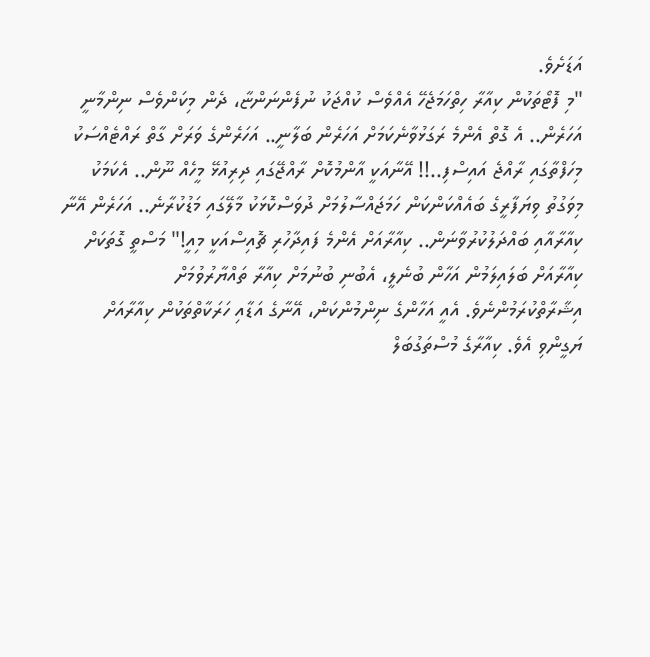އަޑަށެވެ.
"މި ފޮޓޯތަކުން ކިއާރާ ހިތްހަމަޖެހޭ އެއްވެސް ކުއްޖަކު ނުފެންނަންޏާ، ދެން މިކަންވެސް ނިންމާނީ އަހަރެން.. އެ ގޮތް އެންމެ ރަގަޅުވާނެކަމަށް އަހަރެން ބަލާނީ.. އަހަރެންގެ ވަރަށް ގާތް ރައްޓެއްސަކު މިހަފްތާގައި ރާއްޖެ އައިސްފި..!! އޭނާއަކީ އާންމުކޮށް ރާއްޖޭގައި ދިރިއުޅޭ މީހެއް ނޫން.. އެކަމަކު މިވަގުތު ވިޔަފާރީގެ ބައެއްކަންކަން ހަމަޖައްސާލުމަށް ދުވަސްކޮޅަކު މާލޭގައި މަޑުކުރާނެ.. އަހަރެން އޭނާ ކިއާރާއާއި ބައްދަލުކުރުވާނަން.. ކިއާރާއަށް އެންމެ ފައިދާހުރި ޗޮއިސްއަކީ މިއީ!" މަސްތީ ގޮތަކަށް ކިއާރާއަށް ބަލައިލަމުން އަހާން ބުނެލީ، އެބުނި ބުނުމަށް ކިއާރާ ތައްޔާރުވުމަށް އިޝާރާތްކުރަމުންނެވެ. އެއީ އަހާންގެ ނިންމުންކަން، އޭނާގެ އަޑާއި ހަރަކާތްތަކުން ކިއާރާއަށް ޔަގީންވި އެވެ. ކިއާރާގެ މުސްތަގުބަލް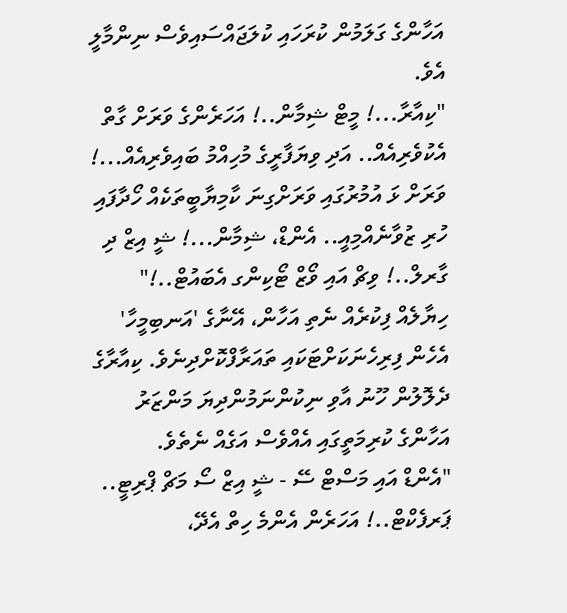އަހާންގެ ގަލަމުން ކުރަހައި ކުލަޖައްސައިވެސް ނިންމާލީ އެވެ.
"ކިއާރާ...! މީޓް ޝިމާން..! އަހަރެންގެ ވަރަށް ގާތް އެކުވެރިއެއް.. އަދި ވިޔަފާރީގެ މުހިއްމު ބައިވެރިއެއް...! ވަރަށް ޅަ އުމުރުގައި ވަރަށްގިނަ ކާމިޔާބީތަކެއް ހޯދާފައި ހުރި ޒުވާނެއްމިއީ.. އެންޑް، ޝިމާން...! ޝީ އިޒް ދި ގާރލް..! ވިޗް އައި ވޯޒް ޓޯކިންގ އެބައުޓް..!"
ހިޔާލެއް ފިކުރެއް ނެތި އަހާން، އޭނާގެ 'އަނބިމީހާ' އެހެން ފިރިހެނަކަށްޓަކައި ތައަރާފްކޮށްދިނެވެ. ކިއާރާގެ ދެލޮލުން ހޫނު އާވި ނިކުންނަމުންދިޔަ މަންޒަރު އަހާންގެ ކުރިމަތީގައި އެއްވެސް އަގެއް ނެތެވެ.
"އެންޑް އައި މަސްޓް ސޭ - ޝީ އިޒް ސޯ މަޗް ޕްރިޓީ.. ޕަރފެކްޓް..! އަހަރެން އެންމެ ހިތް އެދޭ،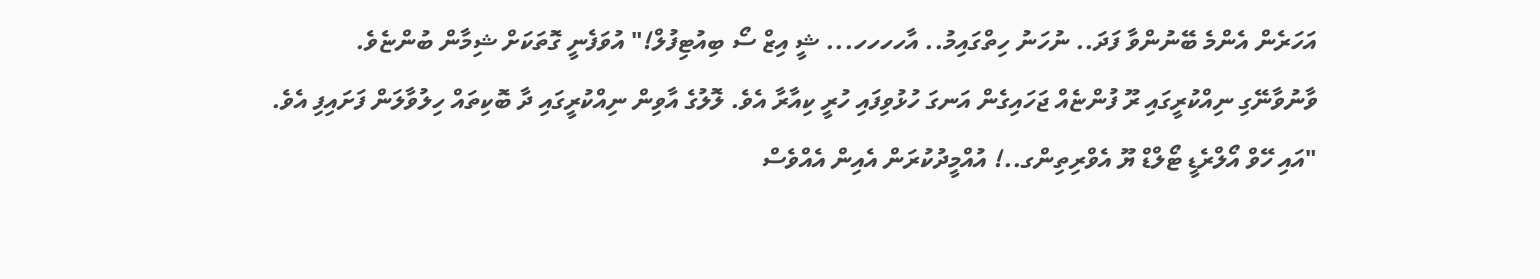އަހަރެން އެންމެ ބޭނުންވާ ފަދަ.. ނުހަނު ހިތްގައިމު.. އާހހހހ... ޝީ އިޒް ސޯ ބިއުޓިފުލް!" އުވަފެނީ ގޮތަކަށް ޝިމާން ބުންޏެވެ.
ވާނުވާނޭގި ނިއްކުރީގައި ރޫ ފުންޏެއް ޖަހައިގެން އަނގަ ހުޅުވިފައި ހުރީ ކިއާރާ އެވެ. ލޮލުގެ އާވިން ނިއްކުރީގައި ދާ ބޮކިތައް ހިލުވާލަން ފަށައިފި އެވެ.
"އައި ހޭވް އޯލްރެޑީ ޓޯލްޑް ޔޫ އެވްރިތިންގ..! އުއްމީދުކުރަން އެއިން އެއްވެސް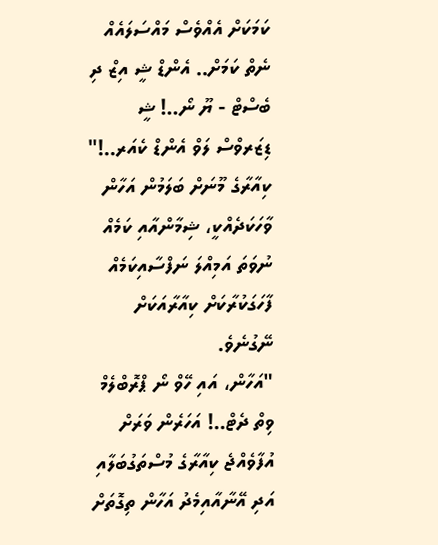ކަމަކަށް އެއްވެސް މައްސަލައެއް ނެތް ކަމަށް.. އެންޑް ޝީ އިޒް ދި ބެސްޓް - ޔޫ ނޯ..! ޝީ ޑިޒަރވްސް ލަވް އެންޑް ކެއަރ..!" ކިއާރާގެ މޫނަށް ބަލަމުން އަހާން ވާހަކަދެއްކީ، ޝިމާންއާއި ކަމެއް ނުވަތަ އަމިއްލަ ނަފްސާއިކަމެއް ފާހަގަކުރާކަށް ކިއާރާއަކަށް ނޭގުނެވެ.
"އަހާން، އައި ހޭވް ނޯ ޕްރޮބްލެމް ވިތް ދެޓް..! އަހަރެން ވަރަށް އުފާވެއްޖެ ކިއާރާގެ މުސްތަގުބަލާއި އަދި އޭނާއާއިމެދު އަހާން ތިގޮތަށް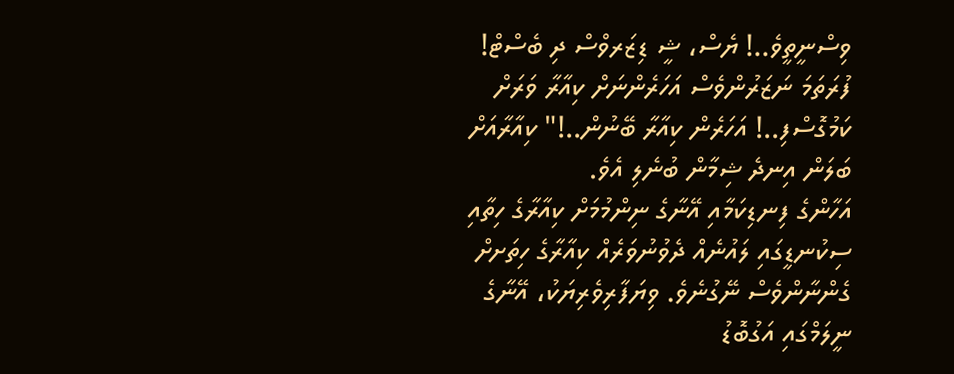ވިސްނީތީވެ..! ޔެސް، ޝީ ޑިޒަރވްސް ދި ބެސްޓް! ފުރަތަމަ ނަޒަރުންވެސް އަހަރެންނަށް ކިއާރާ ވަރަށް ކަމުގޮސްފި..! އަހަރެން ކިއާރާ ބޭނުން..!" ކިއާރާއަށް ބަލަން އިނދެ ޝިމާން ބުނެލި އެވެ.
އަހާންގެ ފިނޑިކަމާއި އޭނާގެ ނިންމުމަށް ކިއާރާގެ ހިތާއި ސިކުނޑީގައި ލައުނެއް ދެވުނުވަރެއް ކިއާރާގެ ހިތަށށް ގެންނާންވެސް ނޭގުނެވެ. ވިޔަފާރިވެރިޔަކު، އޭނާގެ ނީލަމްގައި އަގުބޮޑު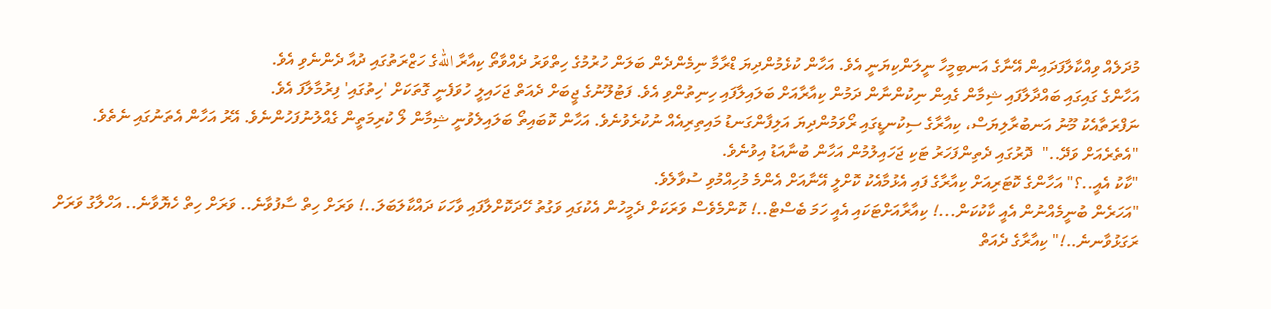މުދަލެއް ވިއްކާލާފަދައިން އޭނާގެ އަނބިމީހާ ނީލަންކިޔަނީ އެވެ. އަހާން ކުޅެމުންދިޔަ ޑްރާމާ ނިމެންދެން ބަލަން ހުރުމުގެ ހިތްވަރު ދެއްވާތޯ ކިއާރާ اللهގެ ހަޒްރަތުގައި ދުއާ ދެންނެވި އެވެ.
އަހާންގެ ގައިގައި ބައްދާލާފައި ޝިމާން ގެއިން ނިކުންނާން ދަމުން ކިއާރާއަށް ބަލައިލާފައި ހިނިތުންވި އެވެ. ފަޓުލޫނުގެ ޖީބަށް ދެއަތް ޖަހައިލީ ހުވަފެނީ ގޮތަކަށް 'ހިތުގައި' ފިރުމާލާފަ އެވެ.
ނަފްރަތާއެކު މޫނު އަނބުރާލިޔަސް، ކިއާރާގެ ސިކުނޑީގައި ރޯވަމުންދިޔަ އަލިފާންގަނޑު މައިތިރިއެއް ނުކުރެވުނެވެ. އަހާން ކޮބައިތޯ ބަލައިލެވުނީ ޝިމާން ލޯ ކުރިމަތީން ގެއްލުނުފަހުންނެވެ. އޭރު އަހާން އެތަނުގައި ނެތެވެ.
"އެތެރެއަށް ވަދޭ.."  ދޮރުގައި ދެތިންފަހަރު ޓަކި ޖަހައިލުމުން އަހާން ބުނާއަޑު އިވުނެވެ.
"ކާކު އެއީ..؟" އަހާންގެ ކޮޓަރިއަށް ކިއާރާގެ ފައި އެޅުމާއެކު ކޮށްލީ އޭނާއަށް އެންމެ މުހިއްމުވި ސުވާލެވެ.
"އަހަރެން ބުނީމެއްނުން އެއީ ކާކުކަން...! ކިއާރާއަށްޓަކައި އެއީ ހަމަ ބެސްޓް..! ކޮންމެވެސް ވަރަކަށް ދެމީހުން އެކުގައި ވަގުތު ހޭދަކޮށްލާފައި ވާހަކަ ދައްކާލަބަލަ..! ވަރަށް ހިތް ސާފުވާނެ.. ވަރަށް ހިތް ހެޔޮވާނެ.. އަހްލާގު ވަރަށް ރަގަޅުވާނނެ..!" ކިއާރާގެ ދެއަތް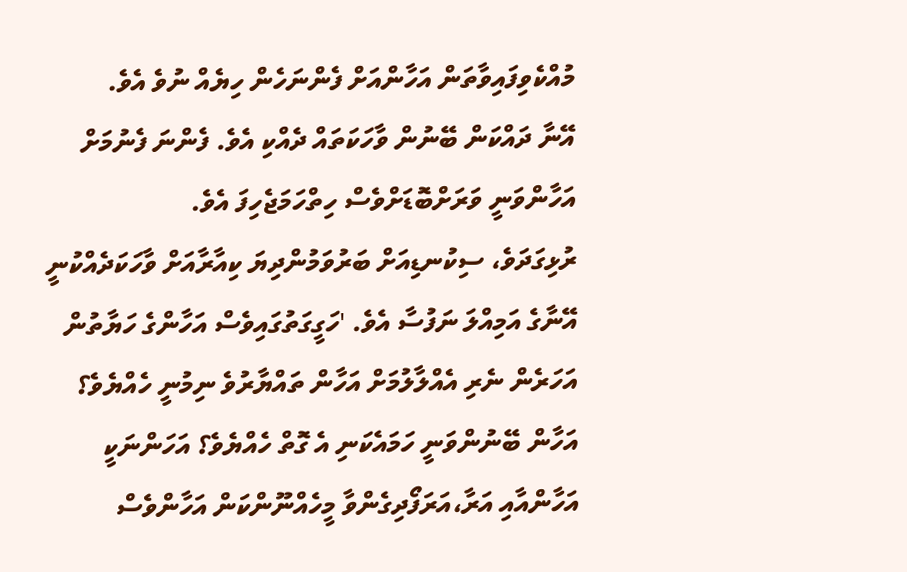މުއްކެވިފައިވާތަން އަހާންއަށް ފެންނަހެން ހިޔެއް ނުވެ އެވެ.
އޭނާ ދައްކަން ބޭނުން ވާހަކަތައް ދެއްކި އެވެ. ފެންނަ ފެނުމަށް އަހާންވަނީ ވަރަށްބޮޑަށްވެސް ހިތްހަމަޖެހިފަ އެވެ.
ރުޅިގަދަވެ، ސިކުނޑިއަށް ބަރުވަމުންދިޔަ ކިއާރާއަށް ވާހަކަދެއްކުނީ އޭނާގެ އަމިއްލަ ނަފުސާ އެވެ. 'ހަގީގަތުގައިވެސް އަހާންގެ ހަޔާތުން އަހަރެން ނެރި އެއްލާލުމަށް އަހާން ތައްޔާރުވެ ނިމުނީ ހެއްޔެވެ؟ އަހާން ބޭނުންވަނީ ހަމައެކަނި އެ ގޮތް ހެއްޔެވެ؟ އަހަންނަކީ އަހާންއާއި އަރާ،އަރަފޯދިގެންވާ މީހެއްނޫންކަން އަހާންވެސް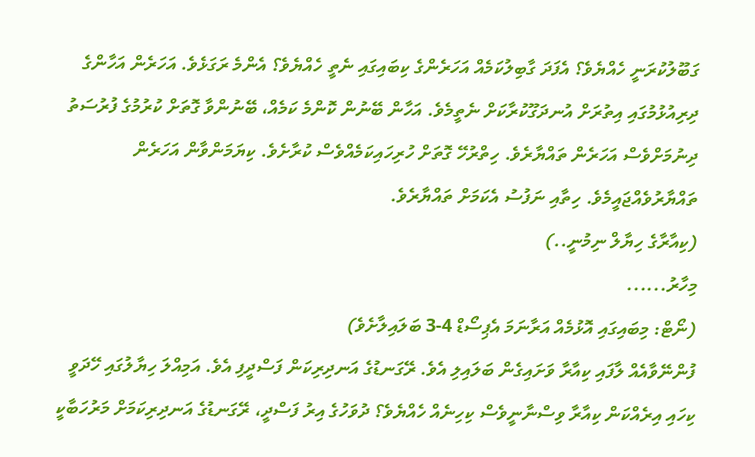ގަބޫލުކުރަނީ ހެއްޔެވެ؟ އެފަދަ ގާބިލުކަމެއް އަހަރެންގެ ކިބައިގައި ނެތީ ހެއްޔެވެ؟ އެންމެ ރަގަޅެވެ. އަހަރެން އަހާންގެ ދިރިއުޅުމުގައި އިތުރަށް އުނދަގޫކުރާކަށް ނެތީމެވެ. އަހާން ބޭނުން ކޮންމެ ކަމެއް، ބޭނުންވާ ގޮތަށް ކުރުމުގެ ފުރުސަތު ދިނުމަށްވެސް އަހަރެން ތައްޔާރެވެ. ހިތްރުހޭ ގޮތަށް ހުރިހައިކަމެއްވެސް ކުރާށެވެ. ކިޔަމަންވާން އަހަރެން ތައްޔާރުވެއްޖައީމެވެ. ހިތާއި ނަފުސު އެކަމަށް ތައްޔާރެވެ.
(ކިއާރާގެ ހިޔާލް ނިމުނީ..)
މިހާރު......
(ނޯޓް: މިބައިގައި އޮޅުމެއް އަރާނަމަ އެޕިސޯޑް 4-3 ބަލައިލާށެވެ)
ފުންނޭވާއެއް ލާފައި ކިއާރާ ވަށައިގެން ބަލައިލި އެވެ. ރޭގަނޑުގެ އަނދިރިކަން ފަސްދީފި އެވެ. އަމިއްލަ ހިޔާލުގައި ހޭދަވީ ކިހައި އިރެއްކަން ކިއާރާ ވިސްނާނީވެސް ކިހިނެއް ހެއްޔެވެ؟ ދުވަހުގެ އިރު ފަސްދީ، ރޭގަނޑުގެ އަނދިރިކަމަށް މަރުހަބާކީ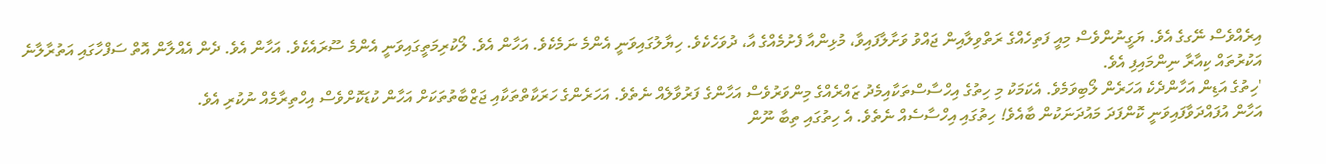އިރެއްވެސް ނޭގގެ އެވެ. ޔަގީނުންވެސް މިއީ ފަތިހެއްގެ ރަތްވިލާއިން ޖައްވު ވަށާލާފައިވާ، މުޅިންއާ ފެށުމެއްގެ އާ، ދުވަހެކެވެ. ހިޔާލުގައިވަނީ އެންމެ ނަމެކެވެ. އަހާން އެވެ. ލޯކުރިމަތީގައިވަނީ އެންމެ ސޫރައެކެވެ. އަހާން އެވެ. ދެން އެއްލާން އޮތް ސަފްހާގައި އަތުރާލާނެ އަކުރުތައް ކިއާރާ ނިންމައިފި އެވެ.
'ހިތުގެ އަޑިން އަހާންދެކެ އަހަރެން ލޯބިވަމެވެ. އެކަމަކު މި ހިތުގެ އިހްސާސްތަކާއިމެދު ޒައްރެއްގެ މިންވަރުވެސް އަހާންގެ ފަރުވާލެއް ނެތެވެ. އަހަރެންގެ ހަރަކާތްތަކާއި ޖަޒްބާތުތަކަށް އަހާން ކުޑަކޮށްވެސް އިހްތިރާމެއް ނުކުރި އެވެ.
އަހާން އުފައްދަވާފައިވަނީ ކޮންފަދަ މައުދަނަކުން ބާއެވެ! ހިތުގައި އިހްސާސެއް ނެތެވެ. އެ ހިތުގައި ތިބާ ނޫން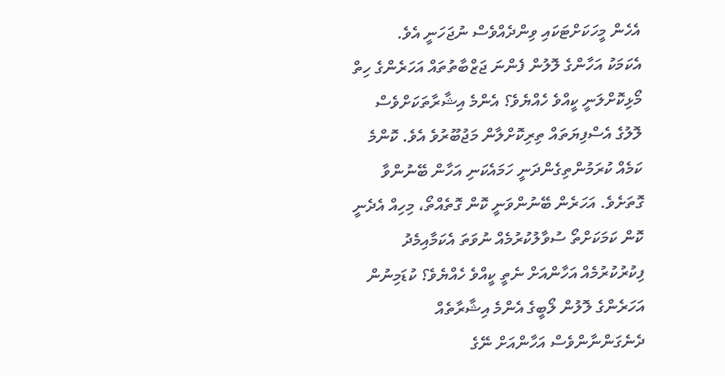އެހެން މީހަކަށްޓަކައި ވިންދެއްވެސް ނުޖަހަނީ އެވެ.
އެކަމަކު އަހާންގެ ލޮލުން ފެންނަ ޖަޒްބާތުތައް އަހަރެންގެ ހިތް މޯޅިކޮށްލަނީ ކީއްވެ ހެއްޔެވެ؟ އެންމެ އިޝާރާތަކަށްވެސް ލޮލުގެ އެސްފިޔަތައް ތިރިކޮށްލާން މަޖުބޫރުވެ އެވެ. ކޮންމެ ކަމެއް ކުރަމުންތިގެންދަނީ ހަމައެކަނި އަހާން ބޭނުންވާ ގޮތަށެވެ. އަހަރެން ބޭނުންވަނީ ކޮން ގޮތެއްތޯ، މިހިއް އެދެނީ ކޮން ކަމަކަށްތޯ ސުވާލުކުރުމެއް ނުވަތަ އެކަމާއިމެދު ފިކުރުކުރުމެއް އަހާންއަށް ނެތީ ކީއްވެ ހެއްޔެވެ؟ ކުޑަމިނުން އަހަރެންގެ ލޮލުން ލޯބީގެ އެންމެ އިޝާރާތެއް ދެނެގަންނާންވެސް އަހާންއަށް ނޭގެ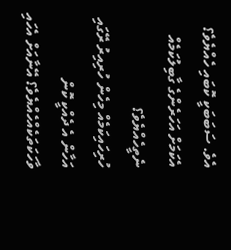އެވެ. ސަބަބަކީ ކޮބައި ހެއްޔެވެ؟ އެކަމަށް އަހަރެންގެ ގާބިލުކަމެއް ނެތީހެއްޔެވެ؟
ހުރިހައިކަމެއް މިހެން ހުރިއިރު ރޭގައި އަހާން އެ ދެއްކީ ކޮން ވާހަކަތަކެއްހެއްޔެވެ؟ އޭނާއަށް އެހައި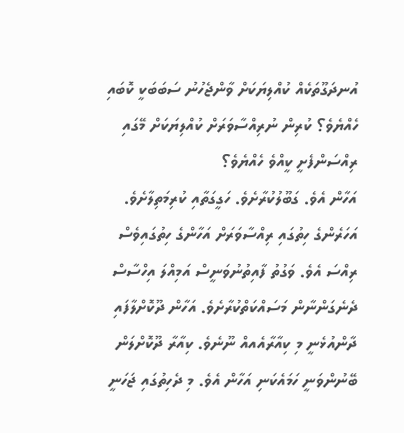އުނދަގޫތަކެއް ކުއްލިޔަކަށް ވާންޖެހުނު ސަބަބަކީ ކޮބައި ހެއްޔެވެ؟ ކުރިން ނުރިއްސާވަރަށް ކުއްލިޔަކަށް މޭގައި ރިއްސަންފެށީ ކީއްވެ ހެއްޔެވެ؟
އަހާން އެވެ. ގަބޫލުކުރާށެވެ. ހަގީގަތާއި ކުރިމަތިލާށެވެ. އަހަރެންގެ ހިތުގައި ރިއްސާވަރަށް އަހާންގެ ހިތުގައިވެސް ރިއްސަ އެވެ. ވަގުތު ފާއިތުނުވަނީސް އަމިއްލަ އިހްސާސް ދެނެގަންނާން މަސައްކަތްކުރާށެވެ. އަހާން ދޫކޮށްލާފައި ދާންއުޅެނީ މި ކިއާރާއެއއް ނޫނެވެ. ކިއާރާ ދޫކޮށްލަން ބޭނުންވަނީ ހަމައެކަނި އަހާން އެވެ. މި ދެހިތުގައި ޖަހަނީ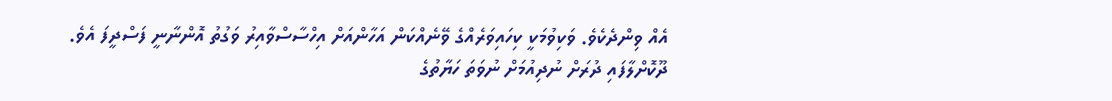އެއް ވިންދެކެވެ. ވަކިވުމަކީ ކިހައިވަރެއްގެ ވޭނެއްކަން އަހާންއަށް އިހްސާސްވާއިރު ވަގުތު އޮންނާނީ ފަސްދީފަ އެވެ.
ދޫކޮށްލާފައި ދުރަށް ނުދިއުމަށް ނުވަތަ ހަޔާތުގެ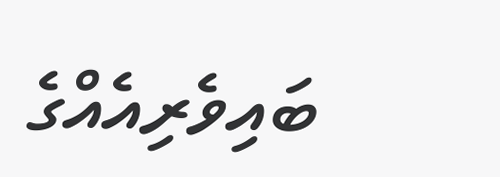ބައިވެރިއެއްގެ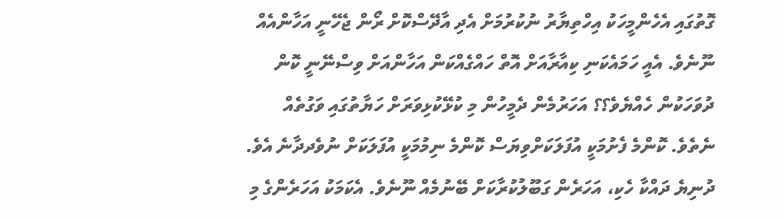ގޮތުގައި އެހެންމީހަކު އިހްތިޔާރު ނުކުރުމަށް އެދި އާދޭސްކޮށް ރޯން ޖެހޭނީ އަހާންއެއް ނޫނެވެ. އެއީ ހަމައެކަނި ކިއާރާއަށް އޮތް ހައްގެއްކަން އަހާންއަށް ވިސްނޭނީ ކޮން ދުވަހަކުން ހެއްޔެވެ؟؟ އަހަރުމެން ދެމީހުން މި ކުޅޭކުޅިވަރަށް ހަޔާތުގައި ވަގުތެއް ނެތެވެ. ކޮންމެ ފެށުމަކީ އުފަލަކަށްވިޔަސް ކޮންމެ ނިމުމަކީ އުފަލަކަށް ނުވެދދާނެ އެވެ. ދުނިޔެ ދައްކާ ހެކި، އަހަރެން ގަބޫލުކުރާކަށް ބޭނުމެއް ނޫނެވެ. އެކަމަކު އަހަރެންގެ މި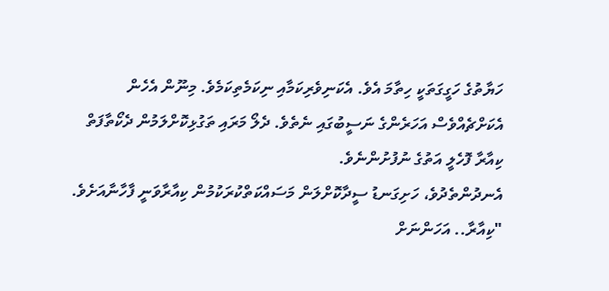ހަޔާތުގެ ހަގީގަތަކީ ހިތާމަ އެވެ. އެކަނިވެރިކަމާއި ނިކަމެތިކަމެވެ. މިނޫން އެހެން އެކަށްޗެއްވެސް އަހަރެންގެ ނަސީބުގައި ނެތެވެ. ދެލޯ މަރައި ތަގުޅިކޮށްލަމުން ދެކޯތާފަތް ކިއާރާ ފޮހެލީ އަތުގެ ނުފުށުންނެވެ.
އެނދުންތެދުވެ، ހަށިގަނޑު ސީދާކޮށްލަން މަސައްކަތްކުރަކުމުން ކިއާރާވަނީ ފާހާނާއަށެވެ.
"ކިއާރާ.. އަހަންނަށް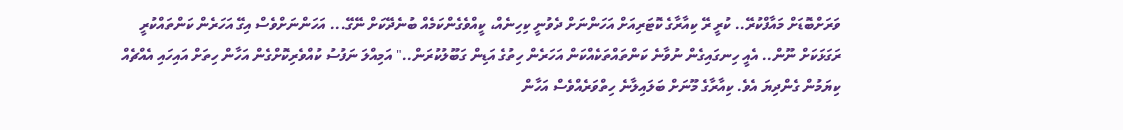ވަރަށްބޮޑަށް މައާފްކުރޭ.. ކުރީ ރޭ ކިއާރާގެ ކޮޓަރިއަށް އަހަންނަށް ދެވުނީ ކިހިނެއް، ކީއްވެގެންކަމެއް ބުނެދޭކަށް ނޭގޭ... އަހަންނަށްވެސް އިގޭ އަހަރެން ކަންތައްކުރީ ރަގަޅަކަށް ނޫން.. އެއީ ހިނގައިގެން ނުވާނެ ކަންތައްތަކެއްކަން އަހަރެން ހިތުގެ އަޑިން ގަބޫލުކުރަން.." އަމިއްލަ ނަފުސު ކުއްވެރިކޮށްގެން އަހާން ހިތަށް އައިހައި އެއްޗެއް ކިޔަމުން ގެންދިޔަ އެވެ. ކިއާރާގެ މޫނަށް ބަލައިލާނެ ހިތްވަރެއްވެސް އަހާން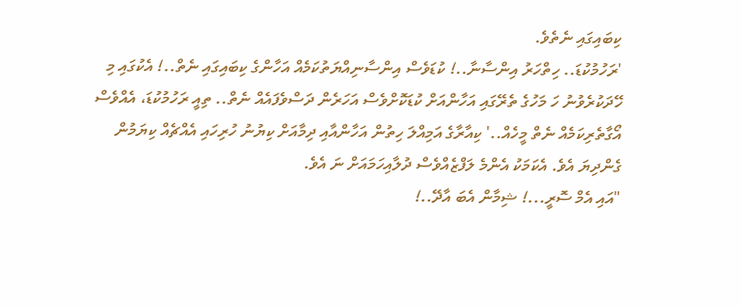ކިބައިގައި ނެތެވެ.
'ރަހުމުކުޑަ.. ހިތްހަރު އިންސާނާ..! ކުޑަވެސް އިންސާނިއްޔަތުކަމެއް އަހާންގެ ކިބައިގައި ނެތް..! އެކުގައި މި ހޭދަކުރެވުނު ހަ މަހުގެ ތެރޭގައި އަހާންއަށް ކުޑަކޮށްވެސް އަހަރެން ދަސްވެފައެއް ނެތް.. ތިއީ ރަހުމުކުޑަ، އެއްވެސް އޯގާތެރިކަމެއް ނެތް މީހެއް..' ކިއާރާގެ އަމިއްލަ ހިތުން އަހާންއާއި ދިމާއަށް ކިޔުނު ހުރިހައި އެއްޗެއް ކިޔަމުން ގެންދިޔަ އެވެ. އެކަމަކު އެންމެ ލަފްޒެއްވެސް ދުލާއިހަމައަށް ނަ އެވެ.
"އައި އެމް ސޮރީ...! ޝިމާން އެބަ އާދޭ..!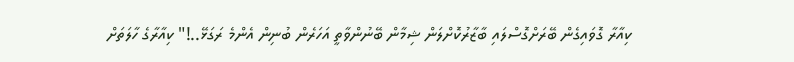ކިއާރާ ގޮވައިގެން ބޭރަށްގޮސްލައި ބާޒާރުކޮށްލަން ޝިމާން ބޭނުންވާތީ އަހަރެން ބުނިން އެންމެ ރަގަޅޭ..!" ކިއާރާގެ ހާލަތަށް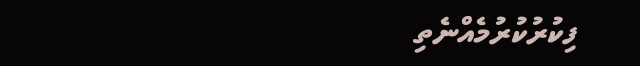ފިކުރުކުރުމެއްނެތި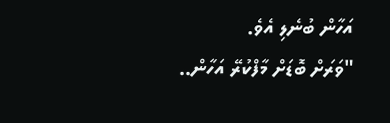އަހާން ބުނެލި އެވެ.
"ވަރަށް ބޮޑަށް މާފްކުރޭ އަހާން..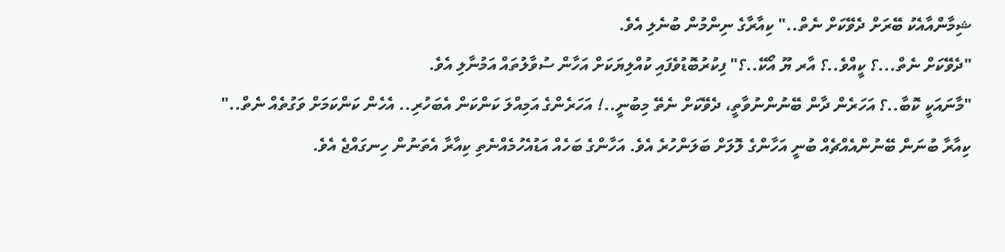ޝިމާންއާއެކު ބޭރަށް ދެވޭކަށް ނެތް.." ކިއާރާގެ ނިންމުން ބުނެލި އެވެ.
"ދެވޭކަށް ނެތް...؟ ކީއްވެ..؟ އާރ ޔޫ އޯކޭ..؟" ފިކުރުބޮޑުވެފައި ކުއްލިޔަކަށް އަހާން ސުވާލުތައް އަމުނާލި އެވެ.
"މާނައަކީ ކޮބާ..؟ އަހަރެން ދާން ބޭނުންނުވާތީ، ދެވޭކަށް ނެތޭ މިބުނީ..! އަހަރެންގެ އަމިއްލަ ކަންކަން އެބަހުރި.. އެހެން ކަންކަމަށް ވަގުތެއް ނެތް.." ކިއާރާ ބުނަން ބޭނުންއެއްޗެއް ބުނީ އަހާންގެ ލޮލަށް ބަލަންހުރެ އެވެ. އަހާންގެ ބަހެއް އަޑުއެހުމެއްނެތި ކިއާރާ އެތަނުން ހިނގައްޖެ އެވެ.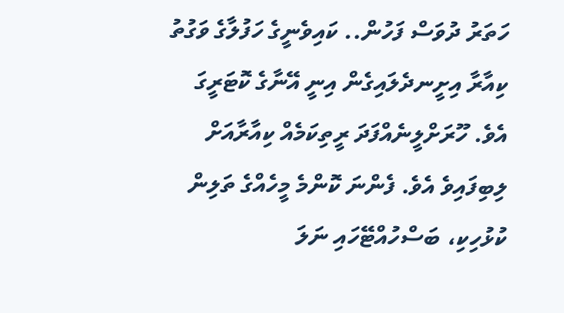ހަތަރު ދުވަސް ފަހުން.. ކައިވެނީގެ ހަފުލާގެ ވަގުތު
ކިއާރާ އިށީނދެލައިގެން އިނީ އޭނާގެ ކޮޓަރީގަ އެވެ. ހޫރަށްލީނެއްފަދަ ރީތިކަމެއް ކިއާރާއަށް ލިބިފައިވެ އެވެ. ފެންނަ ކޮންމެ މީހެއްގެ ތަލިން ކުޅުހިކި، ބަސްހުއްޓޭހައި ނަލަ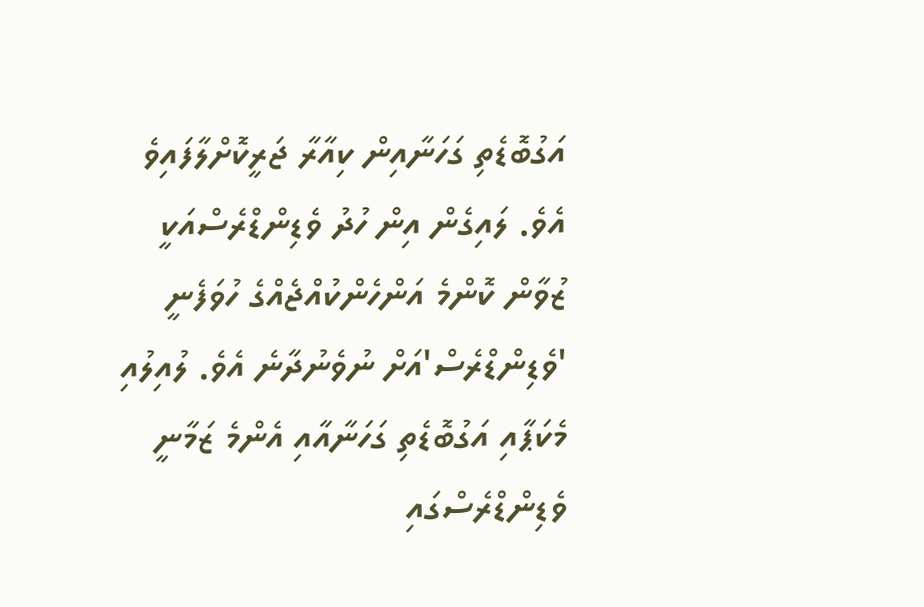އަގުބޮޑެތި ގަހަނާއިން ކިއާރާ ޖަރީކޮށްލާފައިވެ އެވެ. ލައިގެން އިން ހުދު ވެޑިންޑްރެސްއަކީ ޒުވާން ކޮންމެ އަންހެންކުއްޖެއްގެ ހުވަފެނީ 'ވެޑިންޑްރެސް'އަށް ނުވެނުދާނެ އެވެ. ލުއިލުއި މެކަޕާއި އަގުބޮޑެތި ގަހަނާއާއި އެންމެ ޒަމާނީ ވެޑިންޑްރެސްގައި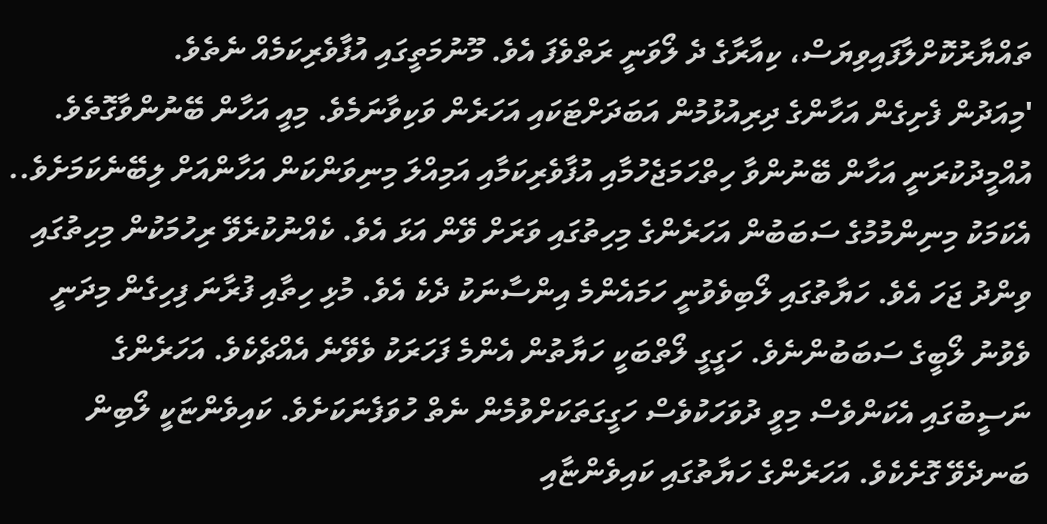ތައްޔާރުކޮށްލާފައިވިޔަސް، ކިއާރާގެ ދެ ލޯވަނީ ރަތްވެފަ އެވެ. މޫނުމަތީގައި އުފާވެރިކަމެއް ނެތެވެ.
'މިއަދުން ފެށިގެން އަހާންގެ ދިރިއުޅުމުން އަބަދަށްޓަކައި އަހަރެން ވަކިވާނަމެވެ. މިއީ އަހާން ބޭނުންވާގޮތެވެ. އުއްމީދުކުރަނީ އަހާން ބޭނުންވާ ހިތްހަމަޖެހުމާއި އުފާވެރިކަމާއި އަމިއްލަ މިނިވަންކަން އަހާންއަށް ލިބޭނެކަމަށެވެ.. އެކަމަކު މިނިންމުމުގެ ސަބަބުން އަހަރެންގެ މިހިތުގައި ވަރަށް ވޭން އަޅަ އެވެ. ކެއްނުކުރެވޭ ރިހުމަކުން މިހިތުގައި ވިންދު ޖަހަ އެވެ. ހަޔާތުގައި ލޯބިވެވުނީ ހަމައެންމެ އިންސާނަކު ދެކެ އެވެ. މުޅި ހިތާއި ފުރާނަ ފިހިގެން މިދަނީ ވެވުނު ލޯބީގެ ސަބަބުންނެވެ. ހަގީގީ ލޯތްބަކީ ހަޔާތުން އެންމެ ފަހަރަކު ވެވޭނެ އެއްޗެކެވެ. އަހަރެންގެ ނަސީބުގައި އެކަންވެސް މިވީ ދުވަހަކުވެސް ހަގީގަތަކަށްވުމެން ނެތް ހުވަފެނަކަށެވެ. ކައިވެންޏަކީ ލޯބިން ބަނދެވޭ ގޮށެކެވެ. އަހަރެންގެ ހަޔާތުގައި ކައިވެންޏާއި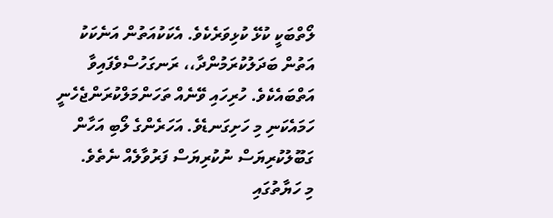ލޯތްބަކީ ކުޅޭ ކުޅިވަރެކެވެ. އެކަކުއަތުން އަނެކަކު އަތުން ބަދަލުކުރަމުންދާ،، ރަނގަހުސްވެފައިވާ އަތްބައެކެވެ. ހުރިހައި ވޭނެއް ތަހަންމަލްކުރަންޖެހެނީ ހަމައެކަނި މި ހަށިގަނޑެވެ. އަހަރެންގެ ލޯބި އަހާން ގަބޫލުކުރިޔަސް ނުކުރިޔަސް ފަރުވާލެއް ނެތެވެ.
މި ހަޔާތުގައި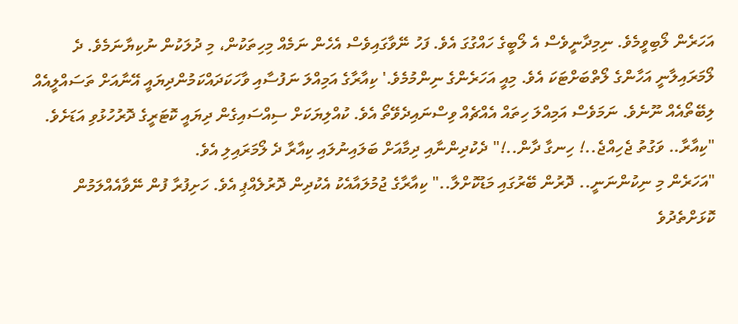އަހަރެން ލޯބިވީމެވެ. ނިމިދާނީވެސް އެ ލޯބީގެ ހައްގުގަ އެވެ. ފަހު ނޭވާގައިވެސް އެހެން ނަމެއް މިހިތަކުން، މި ދުލަކުން ނުކިޔާނަމެވެ. ދެ ލޯމަރައިލާނީ އަހާންގެ ލޯތްބަށްޓަކަ އެވެ. މިއީ އަހަރެންގެ ނިންމުމެވެ.' ކިއާރާގެ އަމިއްލަ ނަފުސާއި ވާހަކަދައްކަމުންދިޔައީ އޭނާއަށް ތަސައްލީއެއް ލިބޭތޯއެއް ނޫނެވެ. ނަމަވެސް އަމިއްލަ ހިތައް އެއްޗެއް ވިސްނައިދެވޭތޯ އެވެ. ކުއްލިޔަކަށް ސިއްސައިގެން ދިޔައީ ކޮޓަރީގެ ދޮރުހުޅުވި އަޑަށެވެ.
"ކިއާރާ.. ވަގުތު ޖެހިއްޖެ..! ހިނގާ ދާން..!" ދެކުދިންނާއި ދިމާއަށް ބަލައިނުލައި ކިއާރާ ދެ ލޯމަރައިލި އެވެ.
"އަހަރެން މި ނިކުންނަނީ.. ދޮރުން ބޭރުގައި މަޑުކޮށްލާ.." ކިއާރާގެ ޖުމުލައާއެކު އެކުދިން ދޮރުލެއްޕި އެވެ. ހަށިފުރާ ފުން ނޭވާއެއްލަމުން ކޮޅަށްތެދުވެ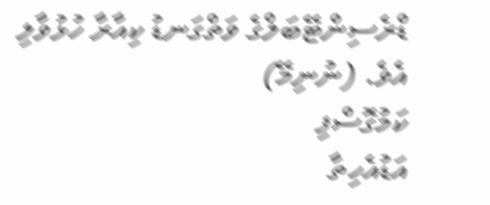ޑްރެސިންޓޭބަލްގެ ވަތްގަނޑު ކިއާރާ ހުޅުވާލި އެވެ. (ނުނިމޭ)
ކަމުގޮސްފި
އަޑުއެހިތާ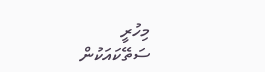މިހުރީ
ސަތޭކައަކުން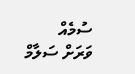ސުމެއް
ވަރަށް ސަލާމް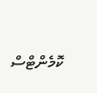ކޮމެންޓްސް